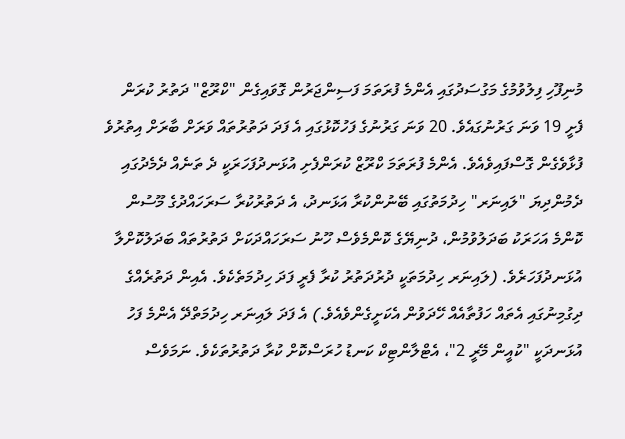މުނިފޫހި ފިލުވުމުގެ މަގުސަދުގައި އެންމެ ފުރަތަމަ ފަސިންޖަރުން ގޮވައިގެން "ކްރޫޒް" ދަތުރު ކުރަން ފެށީ 19 ވަނަ ގަރުނުގައެވެ. 20 ވަނަ ގަރުނުގެ ފަހުކޮޅުގައި އެ ފަދަ ދަތުރުތައް ވަރަށް ބާރަށް އިތުރުވެ ފުޅާވެގެން ގޮސްފައިވެއެވެ. އެންމެ ފުރަތަމަ ކްރޫޒް ކުރަންފެށި އުޅަނދުފަހަރަކީ ދެ ތަނެއް ދެމެދުގައި ދެމުންދިޔަ "ލައިނަރ" ހިދުމަތުގައި ބޭނުންކުރާ އަޅަނދު، އެ ދަތުރުކުރާ ސަރަހައްދުގެ މޫސުން ކޮންމެ އަހަރަކު ބަދަލުވުމުން، ދުނިޔޭގެ ކޮންމެވެސް ހޫނު ސަރަހައްދަކަށް ދަތުރުތައް ބަދަލުކޮށްލާ އުޅަނދުފަހަރެވެ. (ލައިނަރ ހިދުމަތަކީ ދުރުދަތުރު ކުރާ ފެރީ ފަދަ ހިދުމަތެކެވެ. އެއިން ދަތުރެއްގެ ދިގުމިނުގައި އެތައް ހަފުތާއެއް ހޭދަވުން އެކަށީގެންވެއެވެ.) އެ ފަދަ ލައިނަރ ހިދުމަތްދޭ އެންމެ ފަހު އުޅަނދަކީ "ކުއީން މޭރީ 2"، އެޓްލާންޓިކް ކަނޑު ހުރަސްކޮށް ކުރާ ދަތުރުތަކެވެ. ނަމަވެސް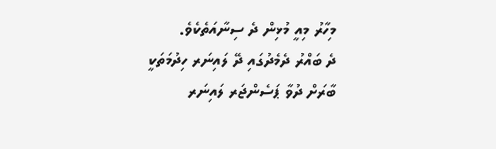މިހާރު މިއީ މުޅިން ދެ ސިނާއަތެކެވެ.
ދެ ބައްރު ދެމެދުގައި ދޭ ލައިނަރ ހިދުމަތަކީ ބާރަށް ދުވާ ޕަސެންޖަރ ލައިނަރ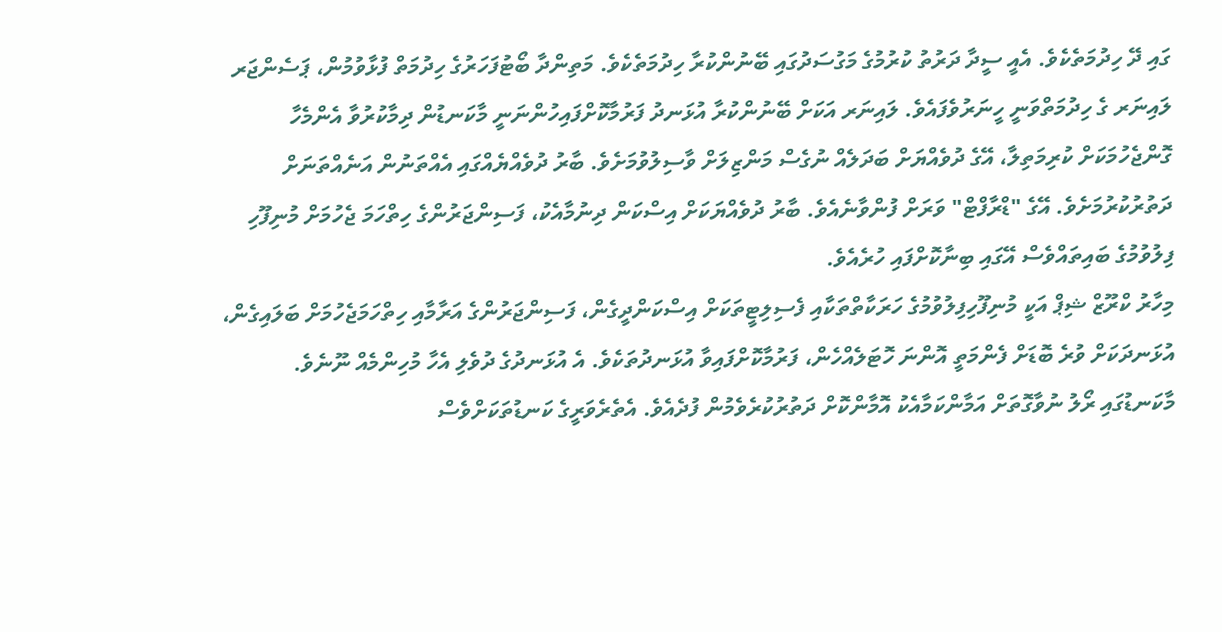ގައި ދޭ ހިދުމަތެކެވެ. އެއީ ސީދާ ދަރުތު ކުރުމުގެ މަގުސަދުގައި ބޭނުންކުރާ ހިދުމަތެކެވެ. މަތިންދާ ބޯޓުފަހަރުގެ ހިދުމަތް ފުޅާވުމުން، ޕަސެންޖަރ ލައިނަރ ގެ ހިދުމަތްވަނީ ހީނަރުވެފައެވެ. ލައިނަރ އަކަށް ބޭނުންކުރާ އުޅަނދު ފަރުމާކޮށްފައިހުންނަނީ މާކަނޑުން ދިމާކުރުވާ އެންމެހާ ގޮންޖެހުމަކަށް ކުރިމަތިލާ، އޭގެ ދުވެއްޔަށް ބަދަލެއް ނުގެސް މަންޒިލަށް ވާސިލުވުމަށެވެ. ބާރު ދުވެއްޔެއްގައި އެއްތަނުން އަނެއްތަނަށް ދަތުރުކުރުމަށެވެ. އޭގެ "ޑްރާފްޓް" ވަރަށް ފުންވާނެއެވެ. ބާރު ދުވެއްޔަކަށް އިސްކަން ދިނުމާއެކު، ފަސިންޖަރުންގެ ހިތްހަމަ ޖެހުމަށް މުނިފޫހި ފިލުވުމުގެ ބައިތައްވެސް އޭގައި ބިނާކޮށްފައި ހުރެއެވެ.
މިހާރު ކްރޫޒް ޝިޕް އަކީ މުނިފޫހިފިލުވުމުގެ ހަރަކާތްތަކާއި ފެސިލިޓީތަކަށް އިސްކަންދީގެން، ފަސިންޖަރުންގެ އަރާމާއި ހިތްހަމަޖެހުމަށް ބަލައިގެން، އުޅަނދަކަށް ވުރެ ބޮޑަށް ފެންމަތީ އޮންނަ ހޮޓަލެއްހެން، ފަރުމާކޮށްފައިވާ އުޅަނދުތަކެވެ. އެ އުޅަނދުގެ ދުވެލި އެހާ މުހިންމެއް ނޫނެވެ. މާކަނޑުގައި ރޯލު ނުވާގޮތަށް އަމާންކަމާއެކު އޮމާންކޮށް ދަތުރުކުރެވެމުން ފުދެއެވެ. އެތެރެވަރީގެ ކަނޑުތަކަށްވެސް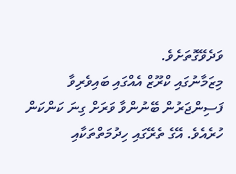ވަދެވޭގޮތަށެވެ.
މިޒަމާނުގައި ކްރޫޒް އެއްގައި ބައިވެރިވާ ފަސިންޖަރުން ބޭނުންވާ ވަރަށް ގިނަ ކަންކަން ހުރެއެވެ. އޭގެ ތެރޭގައި ހިދުމަތްތަކާއި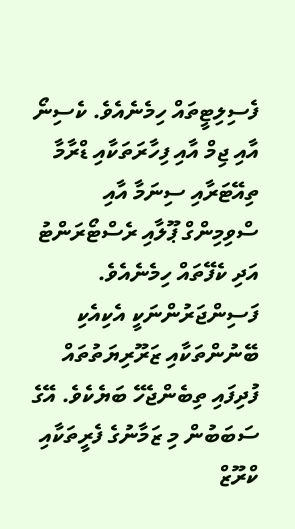ފެސިލިޓީތައް ހިމެނެއެވެ. ކެސިނޯ އާއި ޖިމް އާއި ފިހާރަތަކާއި ޑްރާމާ ތިއޭޓަރާއި ސިނަމާ އާއި ސްވިމިންގް ޕޫލާއި ރެސްޓޯރަންޓު އަދި ކެފޭތައް ހިމެނެއެވެ. ފަސިންޖަރުންނަކީ އެކިއެކި ބޭނުންތަކާއި ޒަރޫރިޔަތުތައް ފުދިފައި ތިބެންޖެހޭ ބަޔެކެވެ. އޭގެ ސަބަބުން މި ޒަމާނުގެ ފެރީތަކާއި ކްރޫޒް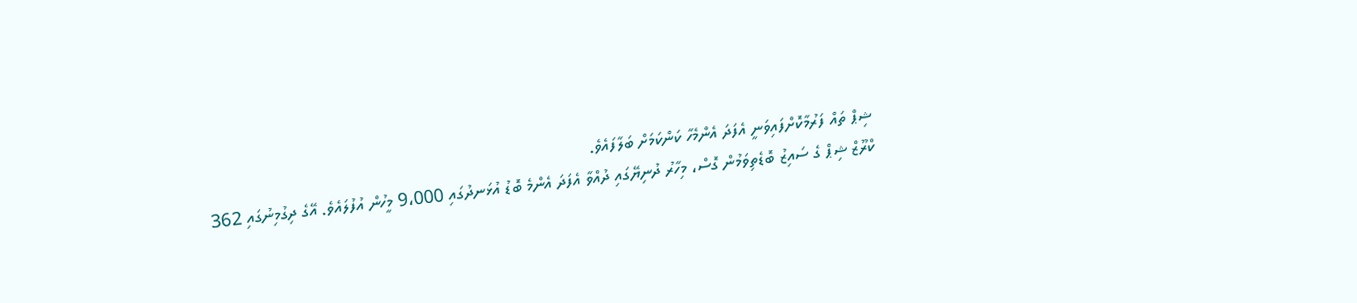ޝިޕް ތައް ފަރުމާކޮށްފައިވަނީ އެފަދަ އެންމެހާ ކަންކަމަށް ބަލާފައެވެ.
ކްރޫޒް ޝިޕް ގެ ސައިޒު ބޮޑެތިވަމުން ގޮސް، މިހާރު ދުނިޔޭގައި ދުއްވާ އެފަދަ އެންމެ ބޮޑު އުޅަނދުގައި 9،000 މީހުން އުފުލައެވެ. އޭގެ ދިގުމިނުގައި 362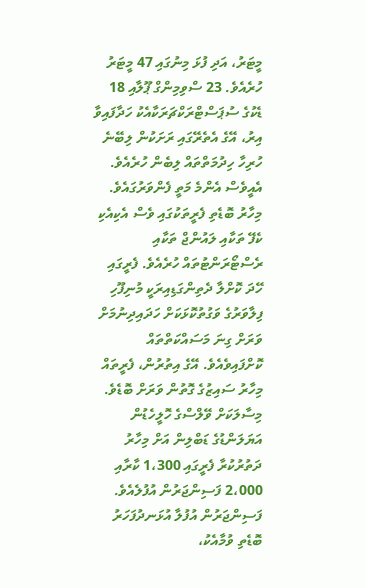މީޓަރު، އަދި ފުޅަ މިނުގައި 47 މީޓަރު ހުރެއެވެ. 23 ސްވިމިންގް ޕޫލާއި 18 ޑެކުގެ ސުޕަސްޓްރަކްޗަރަކާއެކު ހަދާފައިވާ އިރު، އޭގެ އެތެރޭގައި ރަށަކުން ލިބޭނެ ހުރިހާ ހިދުމަތްތައް ލިބެން ހުރެއެވެ. އެއީވެސް އެންމެ މަތީ ފެންވަރުގައެވެ.
މިހާރު ބޮޑެތި ފެރީތަކުގައި ވެސް އެކިއެކި ކެފޭ ތަކާއި ލައުންޖް ތަކާއި ރެސްޓޯރަންޓުތައް ހުރެއެވެ. ފެރީގައި ހޭދަ ކޮށްލާ ދެތިންގަޑިއިރަކީ މުނިފޫހި ފިލާވަރުގެ ވަގުތުކޮޅަކަށް ހަދައިދިނުމަށް ވަރަށް ގިނަ މަސައްކަތްތައް ކޮށްފައިވެއެވެ. އޭގެ އިތުރުން، ފެރީތައް މިހާރު ސައިޒުގެ ގޮތުން ވަރަށް ބޮޑެވެ. މިސާލަކަށް ވޭލްސްގެ ހޮލީހެޑުން އަޔަލަންޑުގެ ޑަބްލިން އަށް މިހާރު ދަތުރުކުރާ ފެރީގައި 1،300 ކާރާއި 2،000 ފަސިންޖަރުން އުފުލެއެވެ.
ފަސިންޖަރުން އުފުލާ އުޅަނދުފަހަރު ބޮޑެތި ވުމާއެކު،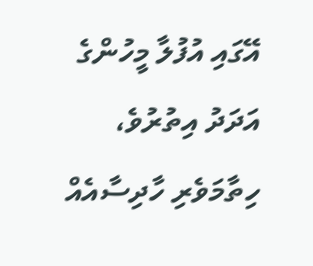އޭގައި އުފުލާ މީހުންގެ އަދަދު އިތުރުވެ، ހިތާމަވެރި ހާދިސާއެއް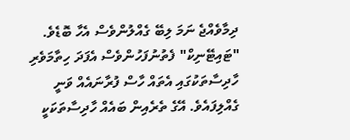ދިމާވެއްޖެ ނަމަ ލިބޭ ގެއްލުންވެސް އެހާ ބޮޑެވެ. "ޓައިޓޭނިކް" ފެތުނުފަހުންވެސް އެފަދަ ހިތާމަވެރި ހާދިސާތަކުގައި އެތައް ހާސް ފުރާނައެއް ވަނީ ގެއްލިފައެވެ. އޭގެ ތެރެއިން ބައެއް ހާދިސާތަކަކީ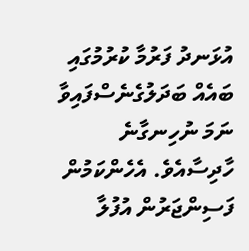އުޅަނދު ފަރުމާ ކުރުމުގައި ބައެއް ބަދަލުގެނެސްފައިވާ ނަމަ ނުހިނގާނެ ހާދިސާއެވެ. އެހެންކަމުން ފަސިންޖަރުން އުފުލާ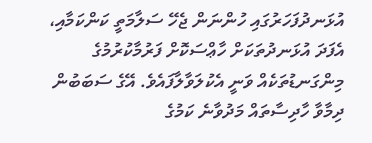އުޅަނދުފަހަރުގައި ހުންނަން ޖެހޭ ސަލާމަތީ ކަންކަމާއި، އެފަދަ އުޅަނދުތަކަށް ހާޢްސަކޮށް ފަރުމާކުރުމުގެ މިންގަނޑުތަކެއް ވަނީ އެކުލަވާލާފައެވެ. އޭގެ ސަބަބުން ދިމާވާ ހާދިސާތައް މަދުވާނެ ކަމުގެ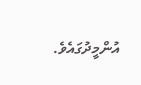އުންމީދުގައެވެ.